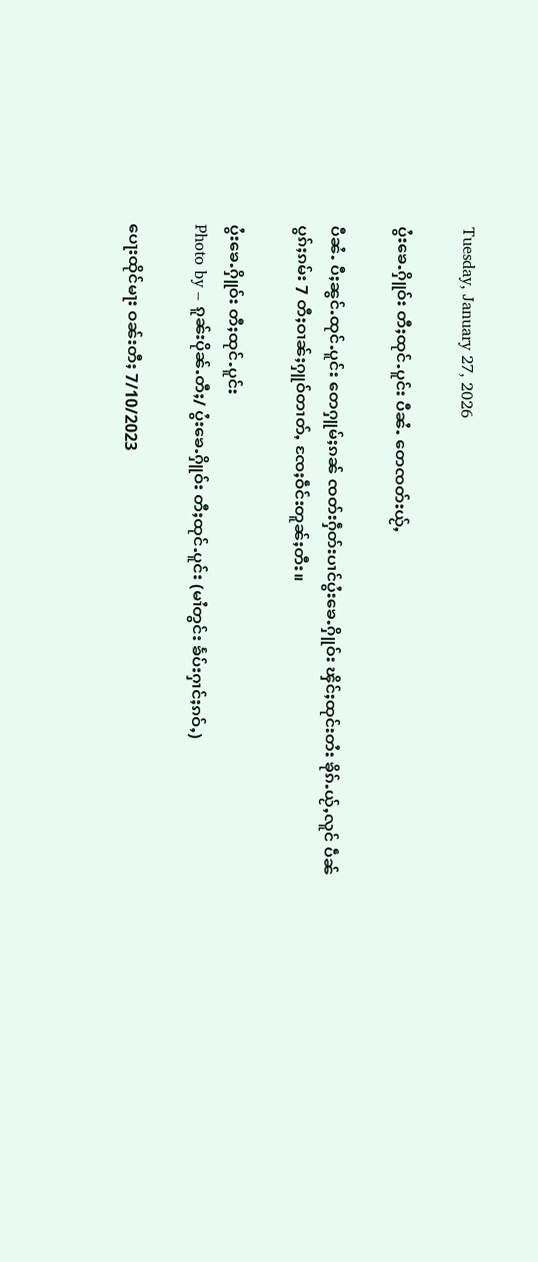Tuesday, January 27, 2026

ပွႆးၶေႉႁိူဝ်း တီႈထုင်ႉပူင်း ပီၼႆႉ တေၸတ်းယႂ်ႇ

ပီၼႆႉ ပီႈၼွင်ႉထုင်ႉပူင်း တေႁူမ်ႈၵၼ် ၸတ်းႁဵတ်းပၢင်ပွႆးၶေႉႁိူဝ်း ၾိင်ႈထုင်းတႆး ၶိုၵ်ႉယႂ်ႇလူင် ပဵၼ်ပွၵ်ႈၵမ်း 7 တီႈဝၢၼ်ႈႁူဝ်တၢတ်ႇ ၸႄႈဝဵင်းတူၼ်ႈတီး။

ပွႆးၶေႉႁိူဝ်း တီႈထုင်ႉပူင်း
Photo by – ၵူၼ်းပိုၼ်ႉတီႈ/ ပွႆးၶေႉႁိူဝ်း တီႈထုင်ႉပူင်း (မၢႆတွင်း ၶႅပ်းႁၢင်ႈၵဝ်ႇ)

ပေႃးထိုင်မႃး ဝၼ်းတီႈ 7/10/2023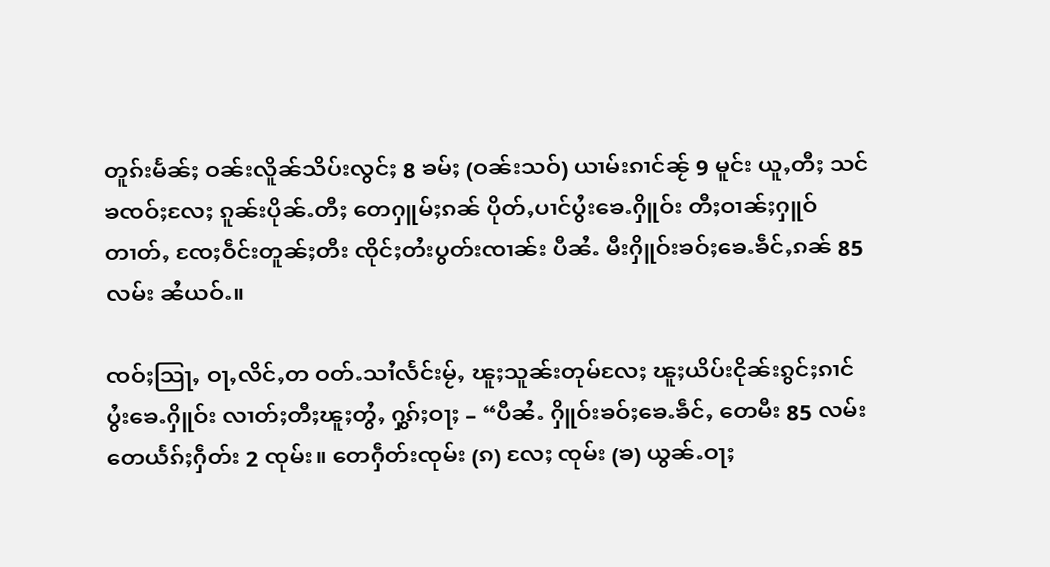တူၵ်းမႅၼ်ႈ ဝၼ်းလိူၼ်သိပ်းလွင်ႈ 8 ၶမ်ႈ (ဝၼ်းသဝ်) ယၢမ်းၵၢင်ၼႂ် 9 မူင်း ယူႇတီႈ သင်ၶၸဝ်ႈလႄႈ ၵူၼ်းပိုၼ်ႉတီႈ တေႁူမ်ႈၵၼ် ပိုတ်ႇပၢင်ပွႆးၶေႉႁိူဝ်း တီႈဝၢၼ်ႈႁူဝ်တၢတ်ႇ ၸႄႈဝဵင်းတူၼ်ႈတီး ၸိုင်ႈတႆးပွတ်းၸၢၼ်း ပီၼႆႉ မီးႁိူဝ်းၶဝ်ႈၶေႉၶဵင်ႇၵၼ် 85 လမ်း ၼႆယဝ်ႉ။

ၸဝ်ႈသြႃႇ ဝႃႇလိင်ႇတ ဝတ်ႉသၢႆလႅင်းမႂ်ႇ ၽူႈသူၼ်းတုမ်လႄႈ ၽူႈယိပ်းငိုၼ်းၵွင်ႈၵၢင် ပွႆးၶေႉႁိူဝ်း လၢတ်ႈတီႈၽူႈတွႆႇ ႁွၵ်ႈဝႃႈ – “ပီၼႆႉ ႁိူဝ်းၶဝ်ႈၶေႉၶဵင်ႇ တေမီး 85 လမ်း တေယႅၵ်ႈႁဵတ်း 2 ၸုမ်း။ တေႁဵတ်းၸုမ်း (ၵ) လႄႈ ၸုမ်း (ၶ) ယွၼ်ႉဝႃႈ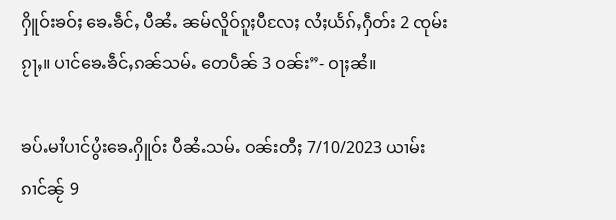ႁိူဝ်းၶဝ်ႈ ၶေႉၶဵင်ႇ ပီၼႆႉ ၼမ်လိူဝ်ၵူႈပီလႄႈ လႆႈယႅၵ်ႇႁဵတ်း 2 ၸုမ်းၵႂႃႇ။ ပၢင်ၶေႉၶဵင်ႇၵၼ်သမ်ႉ တေပဵၼ် 3 ဝၼ်း”- ဝႃႈၼႆ။

ၶပ်ႉမၢႆပၢင်ပွႆးၶေႉႁိူဝ်း ပီၼႆႉသမ်ႉ ဝၼ်းတီႈ 7/10/2023 ယၢမ်းၵၢင်ၼႂ် 9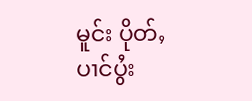မူင်း ပိုတ်ႇပၢင်ပွႆး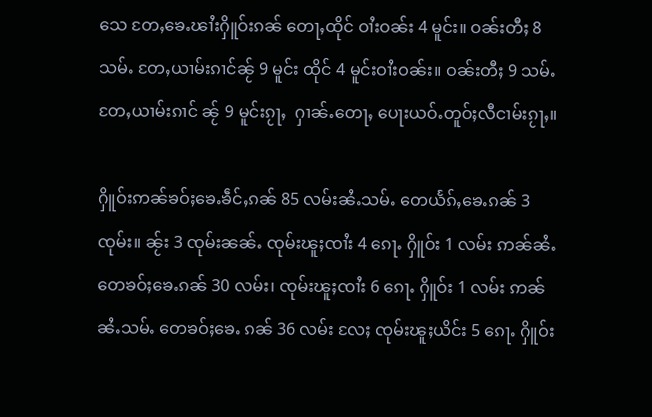သေ တႄႇၶေႉၽၢႆးႁိူဝ်းၵၼ် တေႃႇထိုင် ဝၢႆးဝၼ်း 4 မူင်း။ ဝၼ်းတီႈ 8 သမ်ႉ တႄႇယၢမ်းၵၢင်ၼႂ် 9 မူင်း ထိုင် 4 မူင်းဝၢႆးဝၼ်း။ ဝၼ်းတီႈ 9 သမ်ႉ တႄႇယၢမ်းၵၢင် ၼႂ် 9 မူင်းၵႂႃႇ  ႁၢၼ်ႉတေႃႇ ပေႃးယဝ်ႉတူဝ်ႈလီငၢမ်းၵႂႃႇ။

ႁိူဝ်းဢၼ်ၶဝ်ႈၶေႉၶဵင်ႇၵၼ် 85 လမ်းၼႆႉသမ်ႉ တေယႅၵ်ႇၶေႉၵၼ် 3 ၸုမ်း။ ၼႂ်း 3 ၸုမ်းၼၼ်ႉ ၸုမ်းၽူႈၸၢႆး 4 ၵေႃႉ ႁိူဝ်း 1 လမ်း ဢၼ်ၼႆႉ တေၶဝ်ႈၶေႉၵၼ် 30 လမ်း၊ ၸုမ်းၽူႈၸၢႆး 6 ၵေႃႉ ႁိူဝ်း 1 လမ်း ဢၼ်ၼႆႉသမ်ႉ တေၶဝ်ႈၶေႉ ၵၼ် 36 လမ်း လႄႈ ၸုမ်းၽူႈယိင်း 5 ၵေႃႉ ႁိူဝ်း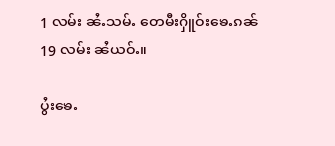1 လမ်း ၼႆႉသမ်ႉ တေမီးႁိူဝ်းၶေႉၵၼ် 19 လမ်း ၼႆယဝ်ႉ။

ပွႆးၶေႉ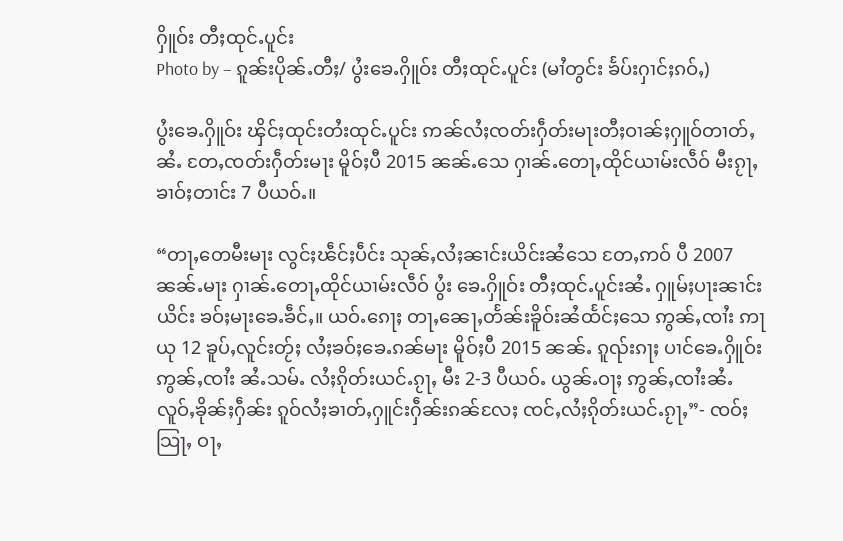ႁိူဝ်း တီႈထုင်ႉပူင်း
Photo by – ၵူၼ်းပိုၼ်ႉတီႈ/ ပွႆးၶေႉႁိူဝ်း တီႈထုင်ႉပူင်း (မၢႆတွင်း ၶႅပ်းႁၢင်ႈၵဝ်ႇ)

ပွႆးၶေႉႁိူဝ်း ၾိင်ႈထုင်းတႆးထုင်ႉပူင်း ဢၼ်လႆႈၸတ်းႁဵတ်းမႃးတီႈဝၢၼ်ႈႁူဝ်တၢတ်ႇၼႆႉ တႄႇၸတ်းႁဵတ်းမႃး မိူဝ်ႈပီ 2015 ၼၼ်ႉသေ ႁၢၼ်ႉတေႃႇထိုင်ယၢမ်းလဵဝ် မီးၵႂႃႇၶၢဝ်ႈတၢင်း 7 ပီယဝ်ႉ။

“တႃႇတေမီးမႃး လွင်ႈၽဵင်ႈပဵင်း သုၼ်ႇလႆႈၼၢင်းယိင်းၼႆသေ တႄႇဢဝ် ပီ 2007 ၼၼ်ႉမႃး ႁၢၼ်ႉတေႃႇထိုင်ယၢမ်းလဵဝ် ပွႆး ၶေႉႁိူဝ်း တီႈထုင်ႉပူင်းၼႆႉ ႁူမ်ႈပႃးၼၢင်းယိင်း ၶဝ်ႈမႃးၶေႉၶဵင်ႇ။ ယဝ်ႉၵေႃႈ တႃႇၼေႃႇတႅၼ်းၶိူဝ်းၼႆထႅင်ႈသေ ဢွၼ်ႇၸၢႆး ဢႃယု 12 ၶူပ်ႇလူင်းတႂ်ႈ လႆႈၶဝ်ႈၶေႉၵၼ်မႃး မိူဝ်ႈပီ 2015 ၼၼ်ႉ ၵူၺ်းၵႃႈ ပၢင်ၶေႉႁိူဝ်း ဢွၼ်ႇၸၢႆး ၼႆႉသမ်ႉ လႆႈၵိုတ်းယင်ႉၵႂႃႇ မီး 2-3 ပီယဝ်ႉ ယွၼ်ႉဝႃႈ ဢွၼ်ႇၸၢႆးၼႆႉ လူဝ်ႇၶိုၼ်ႈႁဵၼ်း ၵူဝ်လႆႈၶၢတ်ႇႁူင်းႁဵၼ်းၵၼ်လႄႈ ၸင်ႇလႆႈၵိုတ်းယင်ႉၵႂႃႇ”- ၸဝ်ႈ သြႃႇ ဝႃႇ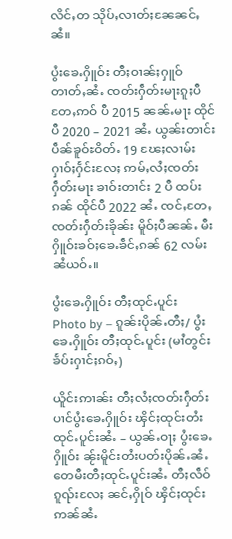လိင်ႇတ သိုပ်ႇလၢတ်ႈၼႄၼင်ႇၼႆ။

ပွႆးၶေႉႁိူဝ်း တီႈဝၢၼ်ႈႁူဝ်တၢတ်ႇၼႆႉ ၸတ်းႁဵတ်းမႃးၵူႈပီ တႄႇဢဝ် ပီ 2015 ၼၼ်ႉမႃး ထိုင် ပီ 2020 – 2021 ၼႆႉ ယွၼ်းတၢင်းပဵၼ်ၶူဝ်ႊဝိတ်ႉ 19 ၽႄႈလၢမ်းႁၢဝ်ႈႁႅင်းလႄႈ ဢမ်ႇလႆႈၸတ်းႁဵတ်းမႃး ၶၢဝ်းတၢင်း 2 ပီ ထပ်းၵၼ် ထိုင်ပီ 2022 ၼႆႉ ၸင်ႇတႄႇၸတ်းႁဵတ်းၶိုၼ်း မိူဝ်ႈပီၼၼ်ႉ မီးႁိူဝ်းၶဝ်ႈၶေႉၶဵင်ႇၵၼ် 62 လမ်း ၼႆယဝ်ႉ။

ပွႆးၶေႉႁိူဝ်း တီႈထုင်ႉပူင်း
Photo by – ၵူၼ်းပိုၼ်ႉတီႈ/ ပွႆးၶေႉႁိူဝ်း တီႈထုင်ႉပူင်း (မၢႆတွင်း ၶႅပ်းႁၢင်ႈၵဝ်ႇ)

ယိူင်းဢၢၼ်း တီႈလႆႈၸတ်းႁဵတ်း ပၢင်ပွႆးၶေႉႁိူဝ်း ၾိင်ႈထုင်းတႆးထုင်ႉပူင်းၼႆႉ – ယွၼ်ႉဝႃႈ ပွႆးၶေႉႁိူဝ်း ၼႂ်းမိူင်းတႆးပတ်းပိုၼ်ႉၼႆႉ တေမီးတီႈထုင်ႉပူင်းၼႆႉ တီႈလဵဝ်ၵူၺ်းလႄႈ ၼင်ႇႁိုဝ် ၾိင်ႈထုင်းဢၼ်ၼႆႉ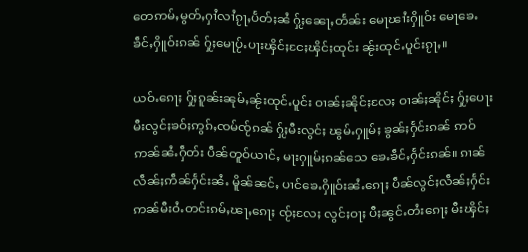တေဢမ်ႇမွတ်ႇႁၢႆလၢႆၵႂႃႇပႅတ်ႈၼႆ ႁႂ်ႈၼေႃႇတႅၼ်း မေႃၽၢႆးႁိူဝ်း မေႃၶေႉၶဵင်ႇႁိူဝ်းၵၼ် ႁႂ်ႈမေႃပႂ်ႉပႃးၾိင်ႈငႄႈၾိင်ႈထုင်း ၼႂ်းထုင်ႉပူင်းၵႂႃႇ။

ယဝ်ႉၵေႃႈ ႁႂ်ႈၵူၼ်းၼုမ်ႇၼႂ်းထုင်ႉပူင်း ဝၢၼ်ႈၼိုင်ႈလႄႈ ဝၢၼ်ႈၼိုင်ႈ ႁႂ်ႈပေႃးမီးလွင်ႈၶဝ်ႈဢွၵ်ႇၸမ်ၸႂ်ၵၼ် ႁႂ်ႈမီးလွင်ႈ ၽွမ်ႉႁူမ်ႈ ၶွၼ်ႈႁႅင်းၵၼ် ဢဝ်ဢၼ်ၼႆႉႁဵတ်း ပဵၼ်တူဝ်ယၢင်ႇ မႃးႁူမ်ႈၵၼ်သေ ၶေႉၶဵင်ႇႁႅင်းၵၼ်။ ၵၢၼ်လဵၼ်ႈဢဵၼ်ႁႅင်းၼႆႉ မိူၼ်ၼင်ႇ ပၢင်ၶေႉႁိူဝ်းၼႆႉၵေႃႈ ပဵၼ်လွင်ႈလဵၼ်ႈႁႅင်း ဢၼ်မီးဝႆႉတင်းၵမ်ႇၽႃႇၵေႃႈ ၸႂ်ႈလႄႈ လွင်ႈဝႃႈ ပီႈၼွင်ႉတႆးၵေႃႈ မီးၾိင်ႈ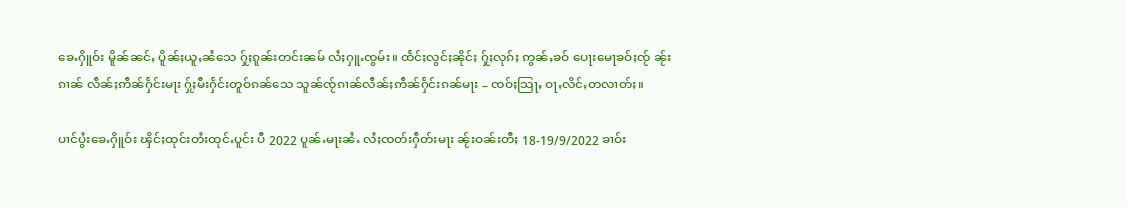ၶေႉႁိူဝ်း မိူၼ်ၼင်ႇ ပိူၼ်ႈယူႇၼႆသေ ႁႂ်ႈၵူၼ်းတင်းၼမ် လႆႈႁူႉၸွမ်း။ ထႅင်ႈလွင်ႈၼိုင်ႈ ႁႂ်ႈလုၵ်ႈ ဢွၼ်ႇၶဝ် ပေႃးမေႃၶဝ်ႈၸႂ် ၼႂ်းၵၢၼ် လဵၼ်ႈဢဵၼ်ႁႅင်းမႃး ႁႂ်ႈမီးႁႅင်းတူဝ်ၵၼ်သေ သူၼ်ၸႂ်ၵၢၼ်လဵၼ်ႈဢဵၼ်ႁႅင်းၵၼ်မႃး – ၸဝ်ႈသြႃႇ ဝႃႇလိင်ႇတလၢတ်ႈ။

ပၢင်ပွႆးၶေႉႁိူဝ်း ၾိင်ႈထုင်းတႆးထုင်ႉပူင်း ပီ 2022 ပူၼ်ႉမႃးၼႆႉ လႆႈၸတ်းႁဵတ်းမႃး ၼႂ်းဝၼ်းတီႈ 18-19/9/2022 ၶၢဝ်း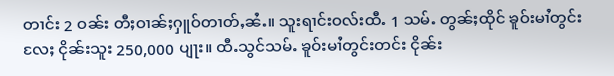တၢင်း 2 ဝၼ်း တီႈဝၢၼ်ႈႁူဝ်တၢတ်ႇၼႆႉ။ သူးရၢင်းဝလ်းထီႉ 1 သမ်ႉ တွၼ်ႈထိုင် ၶူဝ်းမၢႆတွင်းလႄႈ ငိုၼ်းသူး 250,000 ပျႃး။ ထီႉသွင်သမ်ႉ ၶူဝ်းမၢႆတွင်းတင်း ငိုၼ်း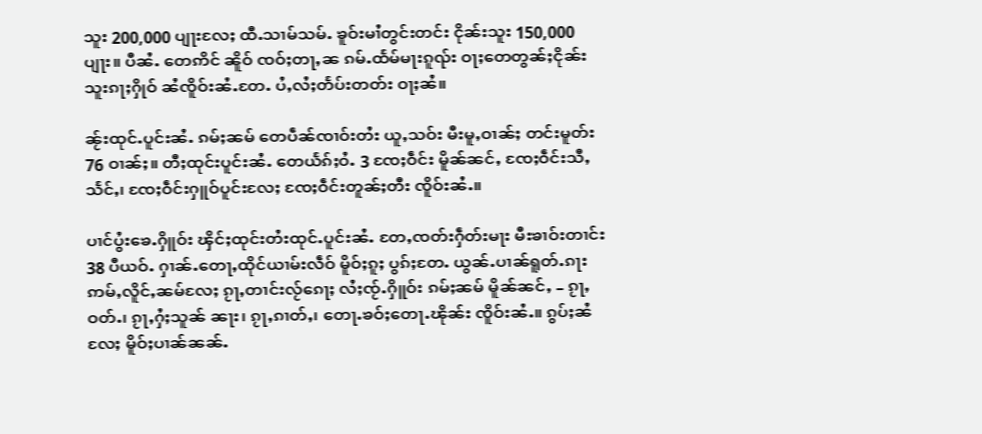သူး 200,000 ပျႃးလႄႈ ထီႉသၢမ်သမ်ႉ ၶူဝ်းမၢႆတွင်းတင်း ငိုၼ်းသူး 150,000 ပျႃး။ ပီၼႆႉ တေဢိင် ၼိူဝ် ၸဝ်ႈတႃႇၼ ၵမ်ႉထႅမ်မႃးၵူၺ်း ဝႃႈတေတွၼ်ႈငိုၼ်းသူးၵႃႈႁိုဝ် ၼႆၸိူဝ်းၼႆႉတႄႉ ပႆႇလႆႈတႅပ်းတတ်း ဝႃႈၼႆ။

ၼႂ်းထုင်ႉပူင်းၼႆႉ ၵမ်ႈၼမ် တေပဵၼ်ၸၢဝ်းတႆး ယူႇသဝ်း မီးမူႇဝၢၼ်ႈ တင်းမူတ်း 76 ဝၢၼ်ႈ။ တီႈထုင်းပူင်းၼႆႉ တေယႅၵ်ႈဝႆႉ 3 ၸႄႈဝဵင်း မိူၼ်ၼင်ႇ ၸႄႈဝဵင်းသီႇသႅင်ႇ၊ ၸႄႈဝဵင်းႁူဝ်ပူင်းလႄႈ ၸႄႈဝဵင်းတူၼ်ႈတီး ၸိူဝ်းၼႆႉ။

ပၢင်ပွႆးၶေႉႁိူဝ်း ၾိင်ႈထုင်းတႆးထုင်ႉပူင်းၼႆႉ တႄႇၸတ်းႁဵတ်းမႃး မီးၶၢဝ်းတၢင်း 38 ပီယဝ်ႉ ႁၢၼ်ႉတေႃႇထိုင်ယၢမ်းလဵဝ် မိူဝ်ႈၵူႈ ပွၵ်ႈတႄႉ ယွၼ်ႉပၢၼ်ရူတ်ႉၵႃး ဢမ်ႇလိူင်ႇၼမ်လႄႈ ၵႂႃႇတၢင်းလႂ်ၵေႃႈ လႆႈၸႂ်ႉႁိူဝ်း ၵမ်ႈၼမ် မိူၼ်ၼင်ႇ – ၵႂႃႇဝတ်ႉ၊ ၵႂႃႇႁႆႈသူၼ် ၼႃး၊ ၵႂႃႇၵၢတ်ႇ၊ တေႃႉၶဝ်ႈတေႃႉၽိုၼ်း ၸိူဝ်းၼႆႉ။ ၵွပ်ႈၼႆလႄႈ မိူဝ်ႈပၢၼ်ၼၼ်ႉ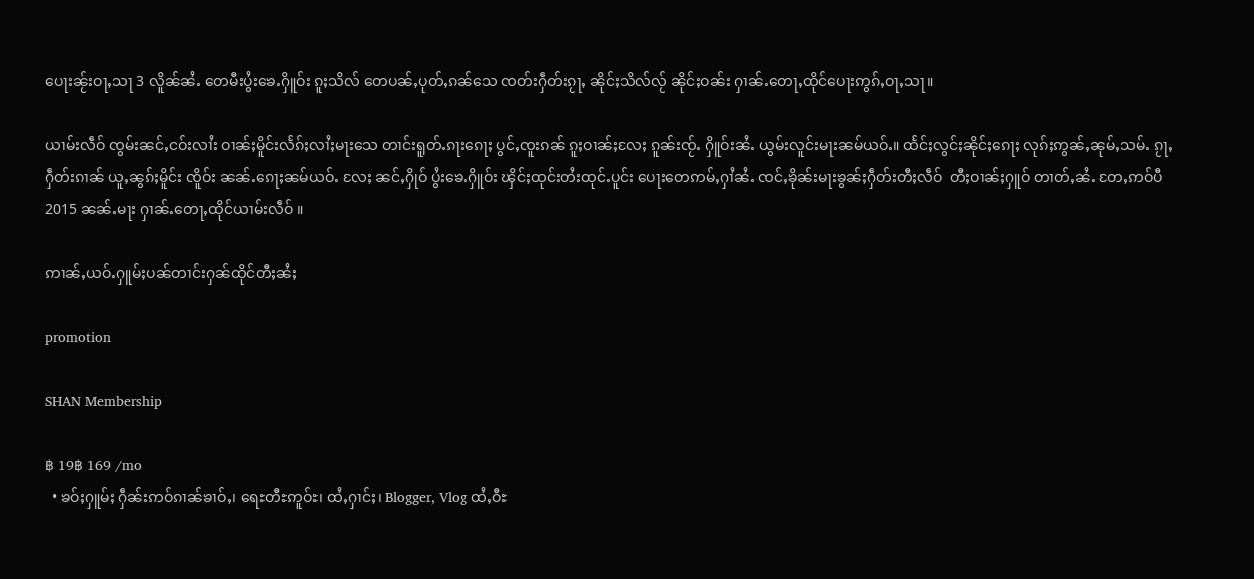ပေႃးၼႂ်းဝႃႇသႃ 3 လိူၼ်ၼႆႉ တေမီးပွႆးၶေႉႁိူဝ်း ၵူႈသိလ် တေပၼ်ႇပုတ်ႇၵၼ်သေ ၸတ်းႁဵတ်းၵႂႃႇ ၼိုင်ႈသိလ်လႂ် ၼိုင်ႈဝၼ်း ႁၢၼ်ႉတေႃႇထိုင်ပေႃးဢွၵ်ႇဝႃႇသႃ။

ယၢမ်းလဵဝ် ၸွမ်းၼင်ႇငဝ်းလၢႆး ဝၢၼ်ႈမိူင်းလႅၵ်ႈလၢႆႈမႃးသေ တၢင်းရူတ်ႉၵႃးၵေႃႈ ပွင်ႇၸူးၵၼ် ၵူႈဝၢၼ်ႈလႄႈ ၵူၼ်းၸႂ်ႉ ႁိူဝ်းၼႆႉ ယွမ်းလူင်းမႃးၼမ်ယဝ်ႉ။ ထႅင်ႈလွင်ႈၼိုင်ႈၵေႃႈ လုၵ်ႈဢွၼ်ႇၼုမ်ႇသမ်ႉ ၵႂႃႇႁဵတ်းၵၢၼ် ယူႇၼွၵ်ႈမိူင်း ၸိူဝ်း ၼၼ်ႉၵေႃႈၼမ်ယဝ်ႉ လႄႈ ၼင်ႇႁိုဝ် ပွႆးၶေႉႁိူဝ်း ၾိင်ႈထုင်းတႆးထုင်ႉပူင်း ပေႃးတေဢမ်ႇႁၢႆၼႆႉ ၸင်ႇၶိုၼ်းမႃးၶွၼ်ႈႁဵတ်းတီႈလဵဝ်  တီႈဝၢၼ်ႈႁူဝ် တၢတ်ႇၼႆႉ တႄႇဢဝ်ပီ 2015 ၼၼ်ႉမႃး ႁၢၼ်ႉတေႃႇထိုင်ယၢမ်းလဵဝ် ။

ဢၢၼ်ႇယဝ်ႉႁူမ်ႈပၼ်တၢင်းႁၼ်ထိုင်တီႈၼႆႈ

promotion

SHAN Membership

฿ 19฿ 169 /mo
  • ၶဝ်ႈႁူမ်ႈ ႁဵၼ်းဢဝ်ၵၢၼ်ၶၢဝ်ႇ၊ ရေႊတီႊဢူဝ်ႊ၊ ထႆႇႁၢင်ႈ၊ Blogger, Vlog ထႆႇဝီႊ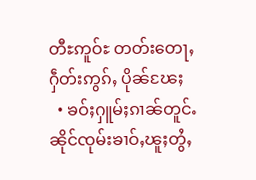တီႊဢူဝ်ႊ တတ်းတေႃႇ ႁဵတ်းဢွၵ်ႇ ပိုၼ်ၽႄႈ
  • ၶဝ်ႈႁူမ်ႈၵၢၼ်တူင်ႉၼိုင်ၸုမ်းၶၢဝ်ႇၽူႈတွႆႇ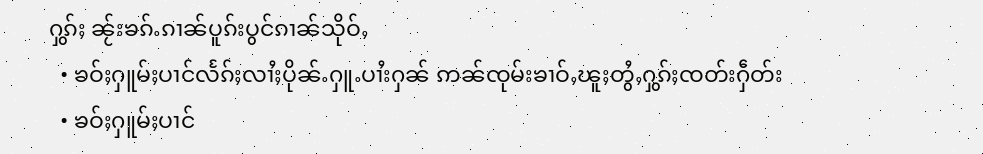ႁွၵ်ႈ ၼႂ်းၶၵ်ႉၵၢၼ်ပူၵ်းပွင်ၵၢၼ်သိုဝ်ႇ
  • ၶဝ်ႈႁူမ်ႈပၢင်လႅၵ်ႈလၢႆႈပိုၼ်ႉႁူႉပၢႆးႁၼ် ဢၼ်ၸုမ်းၶၢဝ်ႇၽူႈတွႆႇႁွၵ်ႈၸတ်းႁဵတ်း
  • ၶဝ်ႈႁူမ်ႈပၢင်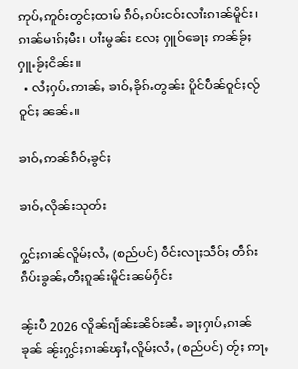ဢုပ်ႇဢူဝ်းတွင်ႈထၢမ် ၵဵဝ်ႇၵပ်းငဝ်းလၢႆးၵၢၼ်မိူင်း၊ ၵၢၼ်မၢၵ်ႈမီး၊ ပၢႆးမွၼ်း လႄႈ ႁူဝ်ၶေႃႈ ဢၼ်ၶႂ်ႈႁူႉၶႂ်ႈငိၼ်း။
  • လႆႈႁပ်ႉဢၢၼ်ႇ ၶၢဝ်ႇၶိုၵ်ႉတွၼ်း ပိူင်ပဵၼ်ဝူင်ႈလႂ်ဝူင်ႈ ၼၼ်ႉ။

ၶၢဝ်ႇဢၼ်ၵဵဝ်ႇၶွင်ႈ

ၶၢဝ်ႇလိုၼ်းသုတ်း

ႁွင်ႈၵၢၼ်လိူမ်ႈလႆႇ (စည်ပင်) ဝဵင်းလႃႈသဵဝ်ႈ တဵၵ်းၵဵပ်းၶွၼ်ႇတီႈၵူၼ်းမိူင်းၼမ်ႁႅင်း

ၼႂ်းပီ 2026 လိူၼ်ၵျႅၼ်ႊၼိဝ်ႊၼႆႉ ၶႃႈႁၢပ်ႇၵၢၼ်ၶုၼ် ၼႂ်းႁွင်ႈၵၢၼ်ၾၢႆႇလိူမ်ႈလႆႇ (စည်ပင်) တႂ်ႈ ဢႃႇ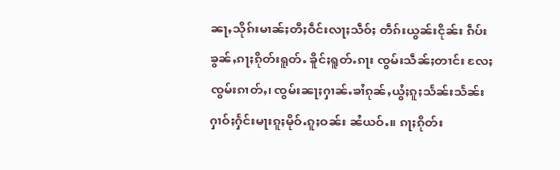ၼႃႇသိုၵ်းမၢၼ်ႈတီႈဝဵင်းလႃႈသဵဝ်ႈ တဵၵ်းယွၼ်းငိုၼ်း ၵဵပ်းၶွၼ်ႇၵႃႈၵိုတ်းရူတ်ႉ ၶိူင်ႈရူတ်ႉၵႃး ၸွမ်းသဵၼ်ႈတၢင်း လႄႈ ၸွမ်းၵၢတ်ႇ၊ ၸွမ်းၼႃႈႁၢၼ်ႉၶၢႆၵုၼ်ႇယွႆႈၵူႈသႅၼ်းသႅၼ်း ႁၢဝ်ႈႁႅင်းမႃးၵူႈမိုဝ်ႉၵူႈဝၼ်း ၼႆယဝ်ႉ။ ၵႃႈၵိုတ်း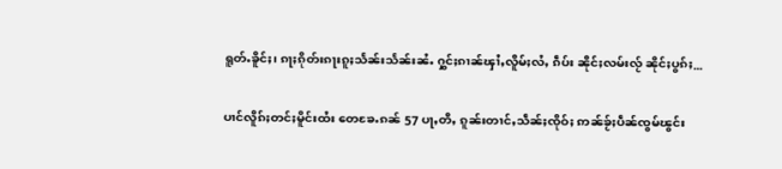ရူတ်ႉၶိူင်ႈ၊ ၵႃႈၵိုတ်းၵႃးၵူႈသႅၼ်းသႅၼ်းၼႆႉ ႁွင်ႈၵၢၼ်ၾၢႆႇလိူမ်ႈလႆႇ ၵဵပ်း ၼိုင်ႈလမ်းလႂ် ၼိုင်ႈပွၵ်ႈ...

ပၢင်လိူၵ်ႈတင်ႈမိူင်းထႆး တေၶႄႉၵၼ် 57 ပႃႇတီႇ ၵူၼ်းတၢင်ႇသဵၼ်ႈၸိုဝ်ႈ ဢၼ်ၶႂ်ႈပဵၼ်ၸွမ်ၽွင်း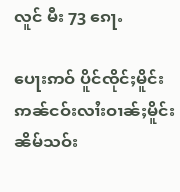လူင် မီး 73 ၵေႃႉ

ပေႃးဢဝ် ပိူင်ၸိုင်ႈမိူင်းဢၼ်ငဝ်းလၢႆးဝၢၼ်ႈမိူင်းၼိမ်သဝ်း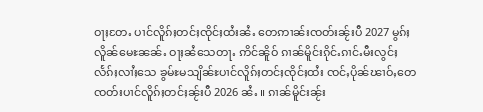ဝႃႈတႄႉ ပၢင်လိူၵ်ႈတင်ႈၸိုင်ႈထႆးၼႆႉ တေဢၢၼ်းၸတ်းၼႂ်းပီ 2027 မွၵ်ႈလိူၼ်မေႊၼၼ်ႉ ဝႃႈၼႆသေတႃႉ ဢိင်ၼိူဝ် ၵၢၼ်မိူင်းၵိုင်ႉၵၢင်ႉမီးလွင်ႈလႅၵ်ႈလၢႆႈသေ ၶွမ်ႊမသျိၼ်ႊပၢင်လိူၵ်ႈတင်ႈၸိုင်ႈထႆး ၸင်ႇပိုၼ်ၽၢဝ်ႇတေၸတ်းပၢင်လိူၵ်ႈတင်ႈၼႂ်းပီ 2026 ၼႆႉ ။ ၵၢၼ်မိူင်းၼႂ်း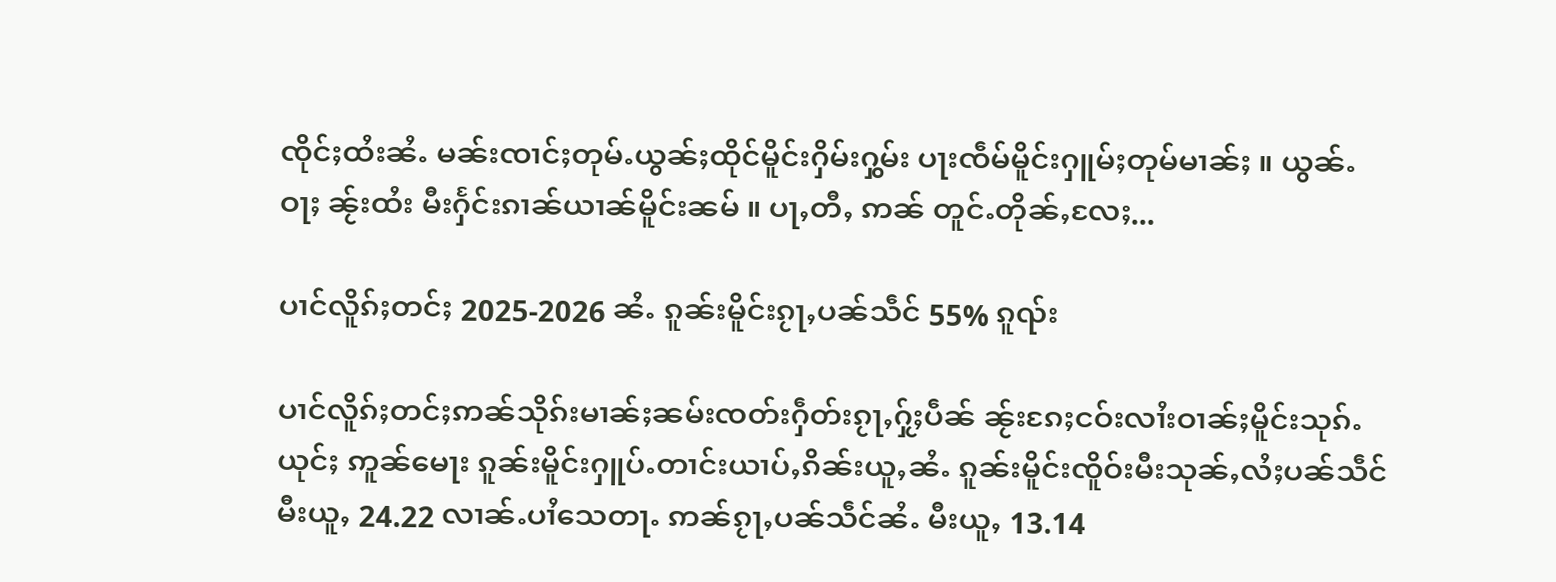ၸိုင်ႈထႆးၼႆႉ မၼ်းၸၢင်ႈတုမ်ႉယွၼ်ႈထိုင်မိူင်းႁိမ်းႁွမ်း ပႃးၸဵမ်မိူင်းႁူမ်ႈတုမ်မၢၼ်ႈ ။ ယွၼ်ႉဝႃႈ ၼႂ်းထႆး မီးႁႅင်းၵၢၼ်ယၢၼ်မိူင်းၼမ် ။ ပႃႇတီႇ ဢၼ် တူင်ႉတိုၼ်ႇလႄႈ...

ပၢင်လိူၵ်ႈတင်ႈ 2025-2026 ၼႆႉ ၵူၼ်းမိူင်းၵႂႃႇပၼ်သဵင် 55% ၵူၺ်း

ပၢင်လိူၵ်ႈတင်ႈဢၼ်သိုၵ်းမၢၼ်ႈၼမ်းၸတ်းႁဵတ်းၵႂႃႇႁႂ်ႈပဵၼ် ၼႂ်းၵႄႈငဝ်းလၢႆးဝၢၼ်ႈမိူင်းသုၵ်ႉယုင်ႈ ဢူၼ်မေႃး ၵူၼ်းမိူင်းႁူပ်ႉတၢင်းယၢပ်ႇၵိၼ်းယူႇၼႆႉ ၵူၼ်းမိူင်းၸိူဝ်းမီးသုၼ်ႇလႆႈပၼ်သဵင် မီးယူႇ 24.22 လၢၼ်ႉပၢႆသေတႃႉ ဢၼ်ၵႂႃႇပၼ်သဵင်ၼႆႉ မီးယူႇ 13.14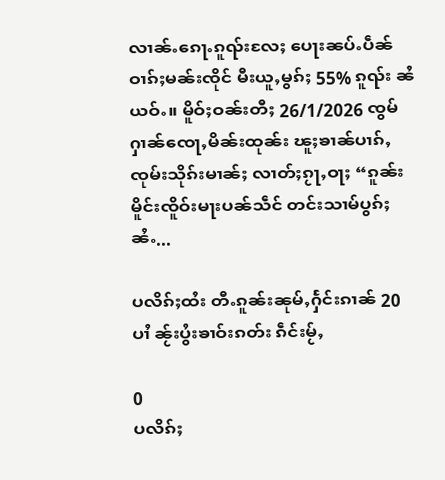လၢၼ်ႉၵေႃႉၵူၺ်းလႄႈ ပေႃးၼပ်ႉပဵၼ် ဝၢၵ်ႈမၼ်းၸိုင် မီးယူႇမွၵ်ႈ 55% ၵူၺ်း ၼႆယဝ်ႉ။ မိူဝ်ႈဝၼ်းတီႈ 26/1/2026 ၸွမ်ႁၢၼ်ၸေႃႇမိၼ်းထုၼ်း ၽူႈၶၢၼ်ပၢၵ်ႇၸုမ်းသိုၵ်းမၢၼ်ႈ လၢတ်ႈၵႂႃႇဝႃႈ “ၵူၼ်းမိူင်းၸိူဝ်းမႃးပၼ်သဵင် တင်းသၢမ်ပွၵ်ႈၼႆႉ...

ပလိၵ်ႈထႆး တီႉၵူၼ်းၼုမ်ႇႁႅင်းၵၢၼ် 20 ပၢႆ ၼႂ်းပွႆးၶၢဝ်းၵတ်း ၵဵင်းမႂ်ႇ

0
ပလိၵ်ႈ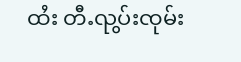ထႆး တီႉၺွပ်းၸုမ်း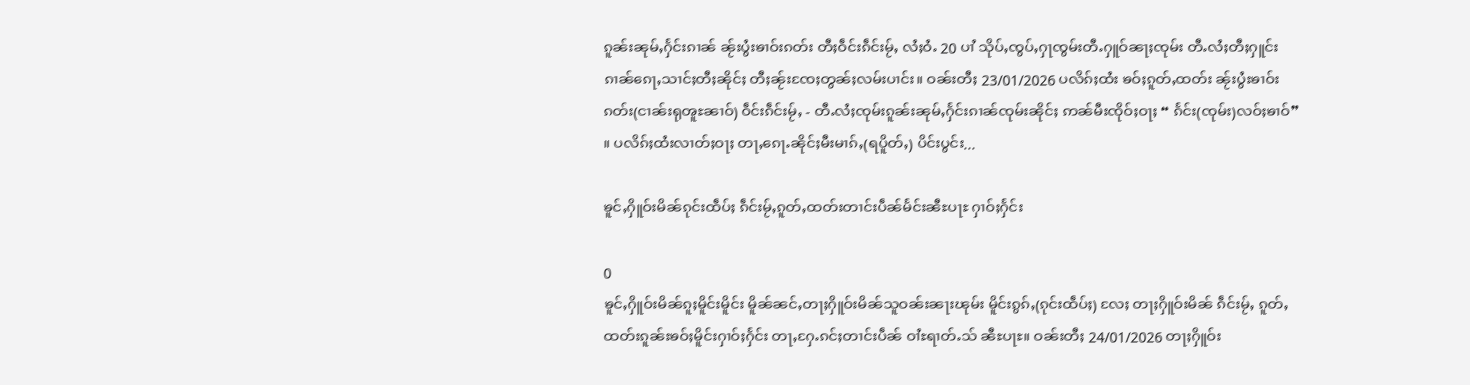ၵူၼ်းၼုမ်ႇႁႅင်းၵၢၼ် ၼႂ်းပွႆးၶၢဝ်းၵတ်း တီႈဝဵင်းၵဵင်းမႂ်ႇ လႆႈဝႆႉ 20 ပၢႆ သိုပ်ႇၸွပ်ႇႁႃၸွမ်းတီႉႁူဝ်ၼႃႈၸုမ်း တီႉလႆႈတီႈႁူင်းၵၢၼ်ၵေႃႇသၢင်ႈတီႈၼိုင်ႈ တီႈၼႂ်းၸႄႈတွၼ်ႈလမ်းပၢင်း။ ဝၼ်းတီႈ 23/01/2026 ပလိၵ်ႈထႆး ၶဝ်ႈၵူတ်ႇထတ်း ၼႂ်းပွႆးၶၢဝ်းၵတ်း(ငၢၼ်းရုၻူႊၼၢဝ်) ဝဵင်းၵဵင်းမႂ်ႇ - တီႉလႆႈၸုမ်းၵူၼ်းၼုမ်ႇႁႅင်းၵၢၼ်ၸုမ်းၼိုင်ႈ ဢၼ်မီးၸိုဝ်ႈဝႃႈ “ ၵႅင်း(ၸုမ်း)လဝ်ႈၶၢဝ်” ။ ပလိၵ်ႈထႆးလၢတ်ႈဝႃႈ တႃႇၵေႃႉၼိုင်ႈမီးမၢၵ်ႇ(ရပိူတ်ႇ) ပိင်းပွင်း...

ၶူင်ႇႁိူဝ်းမိၼ်ၵုင်းထဵပ်ႈ ၵဵင်းမႂ်ႇၵူတ်ႇထတ်းတၢင်းပဵၼ်မႅင်းၼီႊပႃႊ ႁၢဝ်ႈႁႅင်း

0
ၶူင်ႇႁိူဝ်းမိၼ်ၵူႈမိူင်းမိူင်း မိူၼ်ၼင်ႇတႃႈႁိူဝ်းမိၼ်သူဝၼ်းၼႃးၽုမ်း မိူင်းၵွၵ်ႇ(ၵုင်းထဵပ်ႈ) လႄႈ တႃႈႁိူဝ်းမိၼ် ၵဵင်းမႂ်ႇ ၵူတ်ႇထတ်းၵူၼ်းၶဝ်ႈမိူင်းႁၢဝ်ႈႁႅင်း တႃႇႁႄႉၵင်ႈတၢင်းပဵၼ် ဝၢႆႊရၢတ်ႉသ် ၼီႊပႃႊ။ ဝၼ်းတီႈ 24/01/2026 တႃႈႁိူဝ်း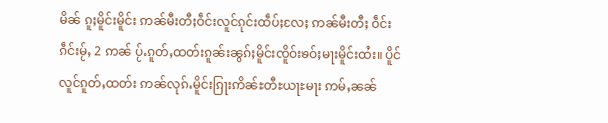မိၼ် ၵူႈမိူင်းမိူင်း ဢၼ်မီးတီႈဝဵင်းလူင်ၵုင်းထဵပ်ႈလႄႈ ဢၼ်မီးတီႈ ဝဵင်းၵဵင်းမႂ်ႇ 2 ဢၼ် ပႂ်ႉၵူတ်ႇထတ်းၵူၼ်းၼွၵ်ႈမိူင်းၸိူဝ်းၶဝ်ႈမႃးမိူင်းထႆး။ ပိူင်လူင်ၵူတ်ႇထတ်း ဢၼ်လုၵ်ႉမိူင်းၵြႃးဢိၼ်ႊတီႊယႃႊမႃး ဢမ်ႇၼၼ်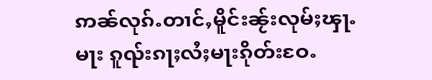ဢၼ်လုၵ်ႉတၢင်ႇမိူင်းၼႂ်းလုမ်ႈၾႃႉမႃး ၵူၺ်းၵႃႈလႆႈမႃးၵိုတ်းဝႄႉ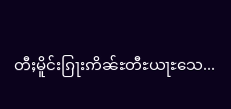တီႈမိူင်းၵြႃးဢိၼ်ႊတီႊယႃႊသေ...